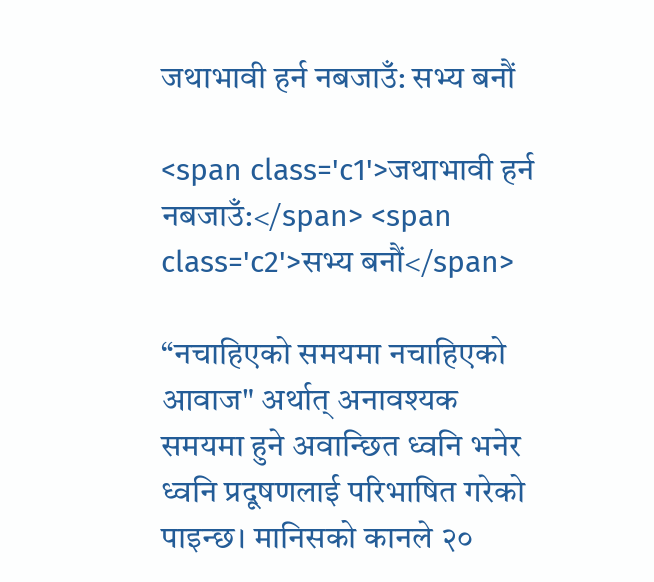जथाभावी हर्न नबजाउँ: सभ्य बनौं

<span class='c1'>जथाभावी हर्न नबजाउँ:</span> <span class='c2'>सभ्य बनौं</span>

“नचाहिएको समयमा नचाहिएको आवाज" अर्थात् अनावश्यक समयमा हुने अवान्छित ध्वनि भनेर ध्वनि प्रदूषणलाई परिभाषित गरेको पाइन्छ। मानिसको कानले २०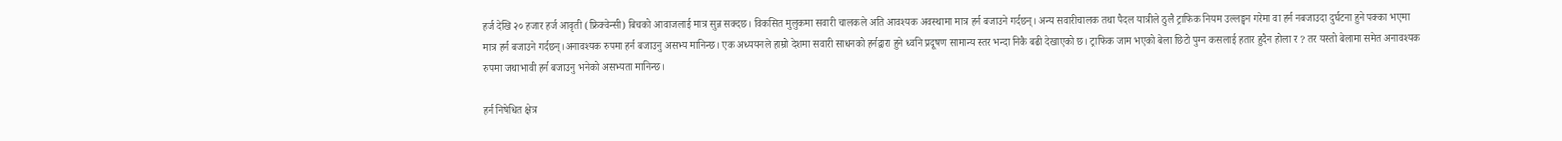हर्ज देखि २० हजार हर्ज आवृती (फ्रिक्वेन्सी) बिचको आवाजलाई मात्र सुन्न सक्दछ। विकसित मुलुकमा सवारी चालकले अति आवश्यक अवस्थामा मात्र हर्न बजाउने गर्दछन्। अन्य सवारीचालक तथा पैदल यात्रीले ठुलै ट्राफिक नियम उल्लङ्घन गरेमा वा हर्न नबजाउदा दुर्घटना हुने पक्का भएमा मात्र हर्न बजाउने गर्दछन्।अनावश्यक रुपमा हर्न बजाउनु असभ्य मानिन्छ। एक अध्ययनले हाम्रो देशमा सवारी साधनको हर्नद्वारा हुने ध्वनि प्रदूषण सामान्य स्तर भन्दा निकै बढी देखाएको छ। ट्राफिक जाम भएको बेला छिटो पुग्न कसलाई हतार हुदैन होला र ? तर यस्तो बेलामा समेत अनावश्यक रुपमा जथाभावी हर्न बजाउनु भनेको असभ्यता मानिन्छ।

हर्न निषेधित क्षेत्र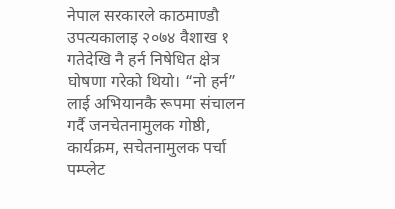नेपाल सरकारले काठमाण्डौ उपत्यकालाइ २०७४ वैशाख १ गतेदेखि नै हर्न निषेधित क्षेत्र घोषणा गरेको थियो। “नो हर्न” लाई अभियानकै रूपमा संचालन गर्दै जनचेतनामुलक गोष्ठी, कार्यक्रम, सचेतनामुलक पर्चा पम्प्लेट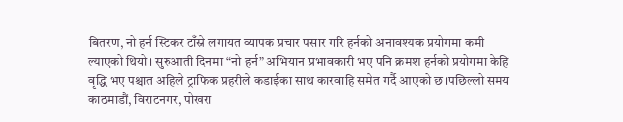बितरण, नो हर्न स्टिकर टाँस्ने लगायत व्यापक प्रचार पसार गरि हर्नको अनावश्यक प्रयोगमा कमी ल्याएको थियो। सुरुआती दिनमा “नो हर्न” अभियान प्रभावकारी भए पनि क्रमश हर्नको प्रयोगमा केहि वृद्धि भए पश्चात अहिले ट्राफिक प्रहरीले कडाईका साथ कारवाहि समेत गर्दै आएको छ।पछिल्लो समय काठमाडौं, विराटनगर, पोखरा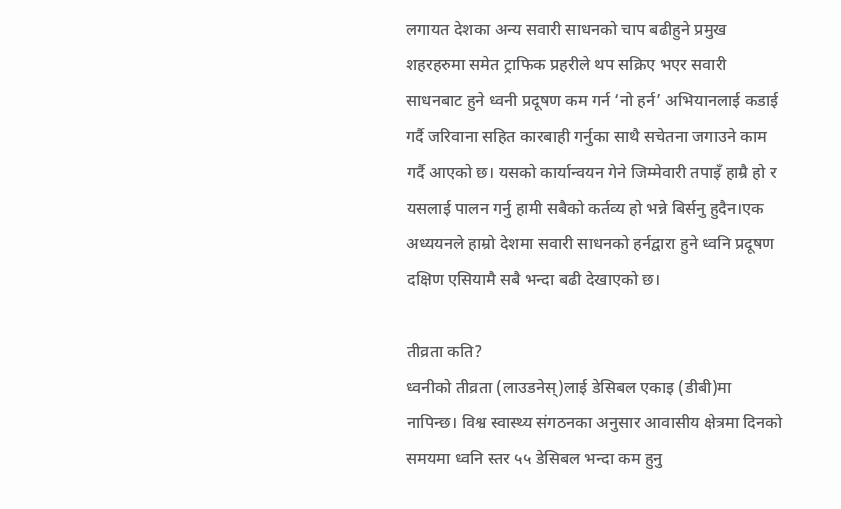लगायत देशका अन्य सवारी साधनको चाप बढीहुने प्रमुख शहरहरुमा समेत ट्राफिक प्रहरीले थप सक्रिए भएर सवारी साधनबाट हुने ध्वनी प्रदूषण कम गर्न ‘नो हर्न’ अभियानलाई कडाई गर्दै जरिवाना सहित कारबाही गर्नुका साथै सचेतना जगाउने काम गर्दै आएको छ। यसको कार्यान्वयन गेने जिम्मेवारी तपाइँ हाम्रै हो र यसलाई पालन गर्नु हामी सबैको कर्तव्य हो भन्ने बिर्सनु हुदैन।एक अध्ययनले हाम्रो देशमा सवारी साधनको हर्नद्वारा हुने ध्वनि प्रदूषण दक्षिण एसियामै सबै भन्दा बढी देखाएको छ।

तीव्रता कति?
ध्वनीको तीव्रता (लाउडनेस्)लाई डेसिबल एकाइ (डीबी)मा नापिन्छ। विश्व स्वास्थ्य संगठनका अनुसार आवासीय क्षेत्रमा दिनको समयमा ध्वनि स्तर ५५ डेसिबल भन्दा कम हुनु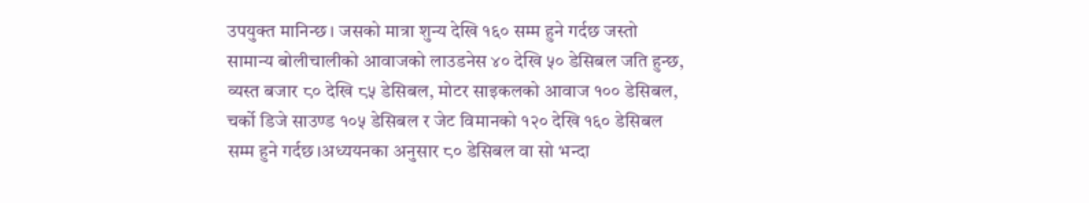उपयुक्त मानिन्छ। जसको मात्रा शुन्य देखि १६० सम्म हुने गर्दछ जस्तो सामान्य बोलीचालीको आवाजको लाउडनेस ४० देखि ५० डेसिबल जति हुन्छ, व्यस्त बजार ८० देखि ८५ डेसिबल, मोटर साइकलको आवाज १०० डेसिबल, चर्को डिजे साउण्ड १०५ डेसिबल र जेट विमानको १२० देखि १६० डेसिबल सम्म हुने गर्दछ।अध्ययनका अनुसार ८० डेसिबल वा सो भन्दा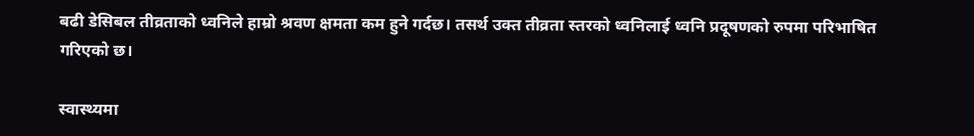बढी डेसिबल तीव्रताको ध्वनिले हाम्रो श्रवण क्षमता कम हुने गर्दछ। तसर्थ उक्त तीव्रता स्तरको ध्वनिलाई ध्वनि प्रदूषणको रुपमा परिभाषित गरिएको छ।

स्वास्थ्यमा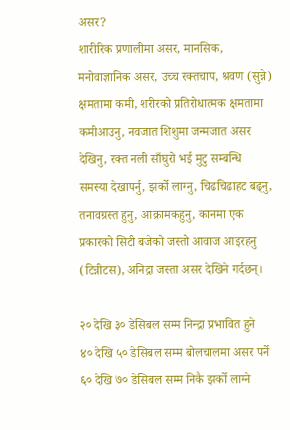असर?
शारीरिक प्रणालीमा असर, मानसिक, मनोवाज्ञानिक असर, उच्च रक्तचाप, श्रवण (सुन्ने) क्षमतामा कमी, शरीरको प्रतिरोधात्मक क्षमतामा कमीआउनु, नवजात शिशुमा जन्मजात असर देखिनु, रक्त नली साँघुरो भई मुटु सम्बन्धि समस्या देखापर्नु, झर्को लाग्नु, चिढचिढाहट बढ्नु, तनावग्रस्त हुनु, आक्रामकहुनु, कानमा एक प्रकारको सिटी बजेको जस्तो आवाज आइरहनु (टिन्नीटस), अनिद्रा जस्ता असर देखिने गर्दछन्।

२० देखि ३० डेसिबल सम्म निन्द्रा प्रभावित हुने
४० देखि ५० डेसिबल सम्म बोलचालमा असर पर्ने
६० देखि ७० डेसिबल सम्म निकै झर्को लाग्ने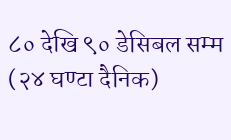८० देखि ९० डेसिबल सम्म (२४ घण्टा दैनिक)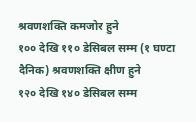श्रवणशक्ति कमजोर हुने
१०० देखि ११० डेसिबल सम्म (१ घण्टा दैनिक) श्रवणशक्ति क्षीण हुने
१२० देखि १४० डेसिबल सम्म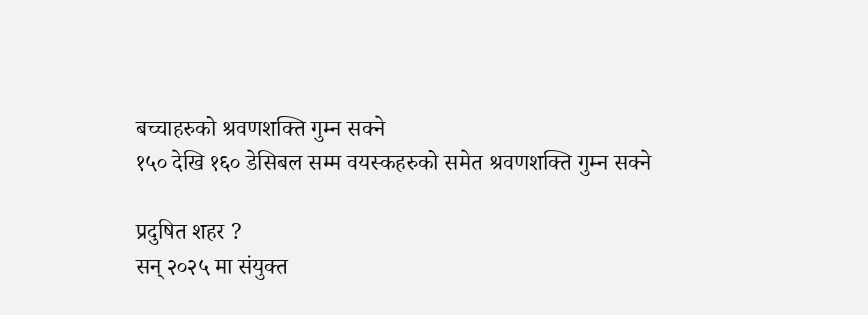बच्चाहरुको श्रवणशक्ति गुम्न सक्ने
१५० देखि १६० डेसिबल सम्म वयस्कहरुको समेत श्रवणशक्ति गुम्न सक्ने

प्रदुषित शहर ?
सन् २०२५ मा संयुक्त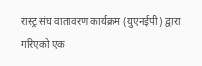रास्ट्र संघ वातावरण कार्यक्रम (युएनईपी) द्वारा गरिएको एक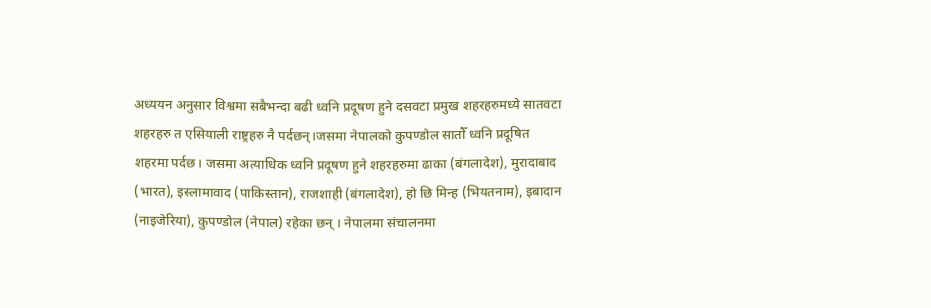अध्ययन अनुसार विश्वमा सबैभन्दा बढी ध्वनि प्रदूषण हुने दसवटा प्रमुख शहरहरुमध्ये सातवटा शहरहरु त एसियाली राष्ट्रहरु नै पर्दछन्।जसमा नेपालको कुपण्डोल सातौँ ध्वनि प्रदूषित शहरमा पर्दछ। जसमा अत्याधिक ध्वनि प्रदूषण हुने शहरहरुमा ढाका (बंगलादेश), मुरादाबाद (भारत), इस्लामावाद (पाकिस्तान), राजशाही (बंगलादेश), हो छि मिन्ह (भियतनाम), इबादान (नाइजेरिया), कुपण्डोल (नेपाल) रहेका छन् । नेपालमा संचालनमा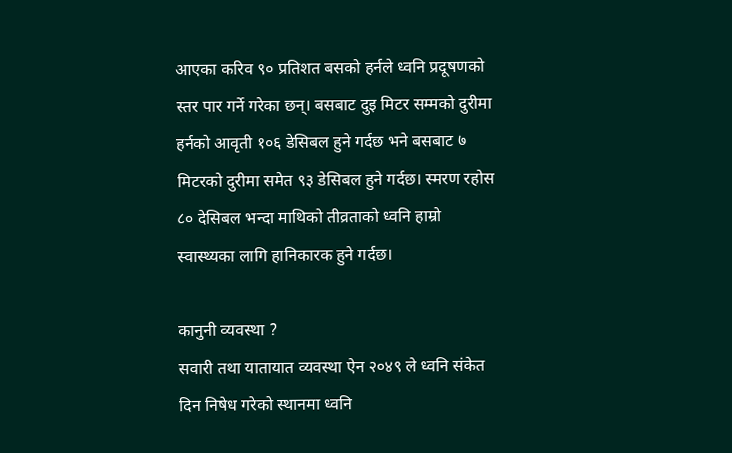आएका करिव ९० प्रतिशत बसको हर्नले ध्वनि प्रदूषणको स्तर पार गर्ने गरेका छन्। बसबाट दुइ मिटर सम्मको दुरीमा हर्नको आवृती १०६ डेसिबल हुने गर्दछ भने बसबाट ७ मिटरको दुरीमा समेत ९३ डेसिबल हुने गर्दछ। स्मरण रहोस ८० देसिबल भन्दा माथिको तीव्रताको ध्वनि हाम्रो स्वास्थ्यका लागि हानिकारक हुने गर्दछ।

कानुनी व्यवस्था ?
सवारी तथा यातायात व्यवस्था ऐन २०४९ ले ध्वनि संकेत दिन निषेध गरेको स्थानमा ध्वनि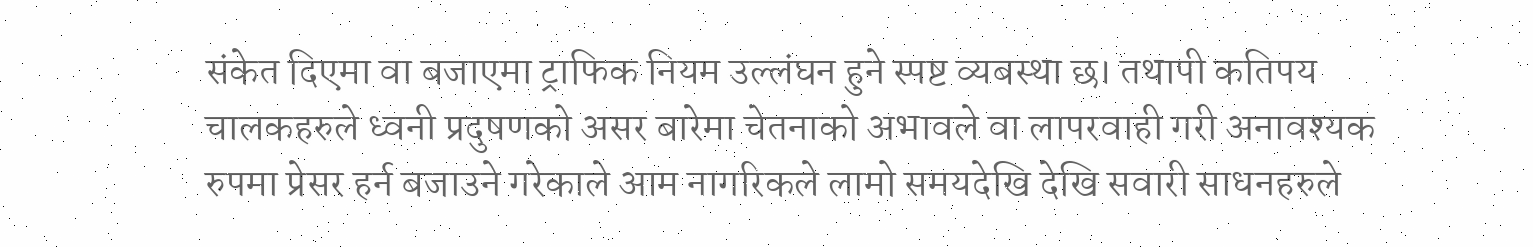संकेत दिएमा वा बजाएमा ट्राफिक नियम उल्लंघन हुने स्पष्ट व्यबस्था छ। तथापी कतिपय चालकहरुले ध्वनी प्रदुषणको असर बारेमा चेतनाको अभावले वा लापरवाही गरी अनावश्यक रुपमा प्रेसर हर्न बजाउने गरेकाले आम नागरिकले लामो समयदेखि देखि सवारी साधनहरुले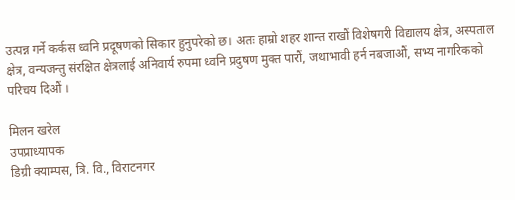उत्पन्न गर्ने कर्कस ध्वनि प्रदूषणको सिकार हुनुपरेको छ। अतः हाम्रो शहर शान्त राखौं विशेषगरी विद्यालय क्षेत्र, अस्पताल क्षेत्र, वन्यजन्तु संरक्षित क्षेत्रलाई अनिवार्य रुपमा ध्वनि प्रदुषण मुक्त पारौं, जथाभावी हर्न नबजाऔं, सभ्य नागरिकको परिचय दिऔं ।

मिलन खरेल
उपप्राध्यापक
डिग्री क्याम्पस, त्रि. वि., विराटनगर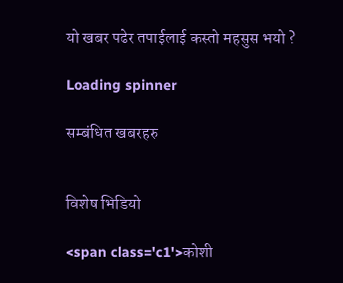यो खबर पढेर तपाईलाई कस्तो महसुस भयो ?

Loading spinner

सम्बंधित खबरहरु


विशेष भिडियो

<span class='c1'>कोशी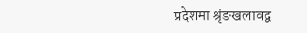प्रदेशमा श्रृंङखलावद्व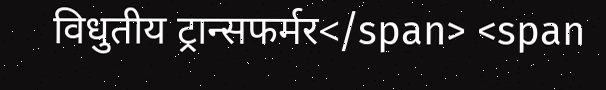विधुतीय ट्रान्सफर्मर</span> <span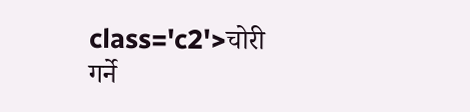class='c2'>चोरी गर्ने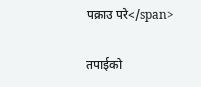पक्राउ परे</span>

तपाईको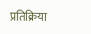प्रतिक्रिया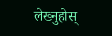लेख्नुहोस्